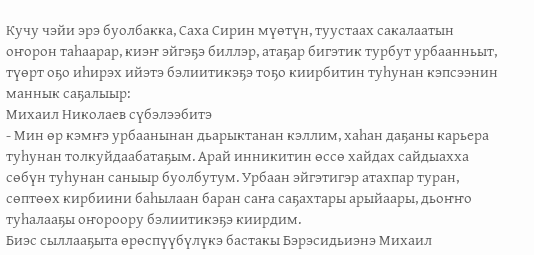Кучу чэйи эрэ буолбакка, Саха Сирин мүөтүн, туустаах сакалаатын оҥорон таһаарар, киэҥ эйгэҕэ биллэр, атаҕар бигэтик турбут урбаанньыт, түөрт оҕо иһирэх ийэтэ бэлиитикэҕэ тоҕо киирбитин туһунан кэпсээнин маннык саҕалыыр:
Михаил Николаев сүбэлээбитэ
- Мин өр кэмҥэ урбаанынан дьарыктанан кэллим, хаһан даҕаны карьера туһунан толкуйдаабатаҕым. Арай инникитин өссө хайдах сайдыахха сөбүн туһунан саныыр буолбутум. Урбаан эйгэтигэр атахпар туран, сөптөөх кирбиини баһылаан баран саҥа саҕахтары арыйаары, дьоҥҥо туһалааҕы оҥороору бэлиитикэҕэ киирдим.
Биэс сыллааҕыта өрөспүүбүлүкэ бастакы Бэрэсидьиэнэ Михаил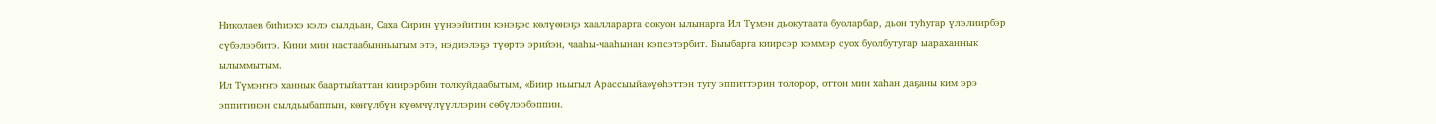Николаев биһиэхэ кэлэ сылдьан, Саха Сирин үүнээйитин кэнэҕэс көлүөнэҕэ хаалларарга сокуон ылынарга Ил Түмэн дьокутаата буоларбар, дьон туһугар үлэлиирбэр сүбэлээбитэ. Кини мин настаабынньыгым этэ, нэдиэлэҕэ түөртэ эрийэн, чааһы-чааһынан кэпсэтэрбит. Быыбарга киирсэр кэммэр суох буолбутугар ыараханнык ылыммытым.
Ил Түмэҥҥэ ханнык баартыйаттан киирэрбин толкуйдаабытым, «Биир ньыгыл Арассыыйа»үөһэттэн тугу эппиттэрин толорор, оттон мин хаһан даҕаны ким эрэ эппитинэн сылдьыбаппын, көҥүлбүн күөмчүлүүллэрин сөбүлээбэппин.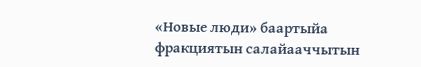«Новые люди» баартыйа фракциятын салайааччытын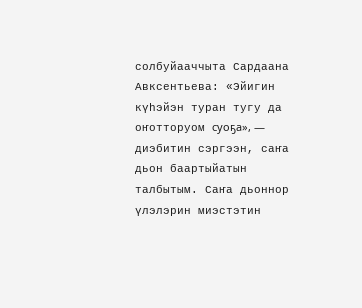солбуйааччыта Сардаана Авксентьева: «Эйигин күһэйэн туран тугу да оҥотторуом суоҕа», — диэбитин сэргээн, саҥа дьон баартыйатын талбытым. Саҥа дьоннор үлэлэрин миэстэтин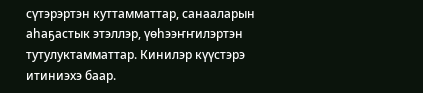сүтэрэртэн куттамматтар, санааларын аһаҕастык этэллэр, үөһээҥҥилэртэн тутулуктамматтар. Кинилэр күүстэрэ итиниэхэ баар.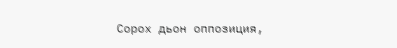Сорох дьон оппозиция,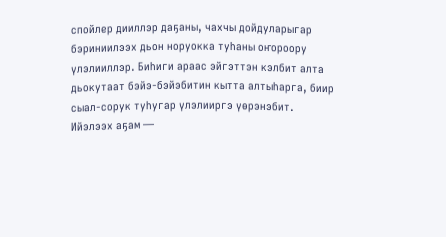спойлер дииллэр даҕаны, чахчы дойдуларыгар бэриниилээх дьон норуокка туһаны оҥороору үлэлииллэр. Биһиги араас эйгэттэн кэлбит алта дьокутаат бэйэ-бэйэбитин кытта алтыһарга, биир сыал-сорук туһугар үлэлииргэ үөрэнэбит.
Ийэлээх аҕам —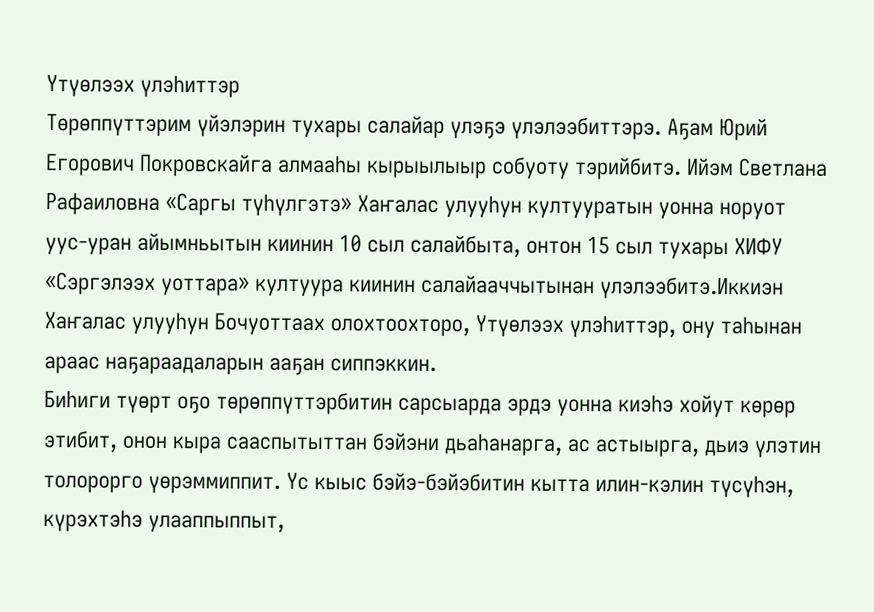Үтүөлээх үлэһиттэр
Төрөппүттэрим үйэлэрин тухары салайар үлэҕэ үлэлээбиттэрэ. Аҕам Юрий Егорович Покровскайга алмааһы кырыылыыр собуоту тэрийбитэ. Ийэм Светлана Рафаиловна «Саргы түһүлгэтэ» Хаҥалас улууһун култууратын уонна норуот уус-уран айымньытын киинин 10 сыл салайбыта, онтон 15 сыл тухары ХИФУ «Сэргэлээх уоттара» култуура киинин салайааччытынан үлэлээбитэ.Иккиэн Хаҥалас улууһун Бочуоттаах олохтоохторо, Үтүөлээх үлэһиттэр, ону таһынан араас наҕараадаларын ааҕан сиппэккин.
Биһиги түөрт оҕо төрөппүттэрбитин сарсыарда эрдэ уонна киэһэ хойут көрөр этибит, онон кыра сааспытыттан бэйэни дьаһанарга, ас астыырга, дьиэ үлэтин толорорго үөрэммиппит. Үс кыыс бэйэ-бэйэбитин кытта илин-кэлин түсүһэн, күрэхтэһэ улааппыппыт,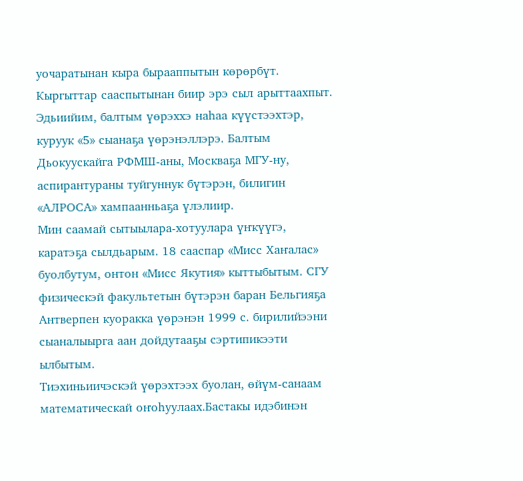уочаратынан кыра бырааппытын көрөрбүт.
Кыргыттар сааспытынан биир эрэ сыл арыттаахпыт. Эдьиийим, балтым үөрэххэ наһаа күүстээхтэр, куруук «5» сыанаҕа үөрэнэллэрэ. Балтым Дьокуускайга РФМШ-аны, Москваҕа МГУ-ну, аспирантураны туйгуннук бүтэрэн, билигин «АЛРОСА» хампаанньаҕа үлэлиир.
Мин саамай сытыылара-хотуулара үҥкүүгэ, каратэҕа сылдьарым. 18 сааспар «Мисс Хаҥалас» буолбутум, онтон «Мисс Якутия» кыттыбытым. СГУ физическэй факультетын бүтэрэн баран Бельгияҕа Антверпен куоракка үөрэнэн 1999 с. бирилийээни сыаналыырга аан дойдутааҕы сэртипикээти ылбытым.
Тиэхиньиичэскэй үөрэхтээх буолан, өйүм-санаам математическай оҥоһуулаах.Бастакы идэбинэн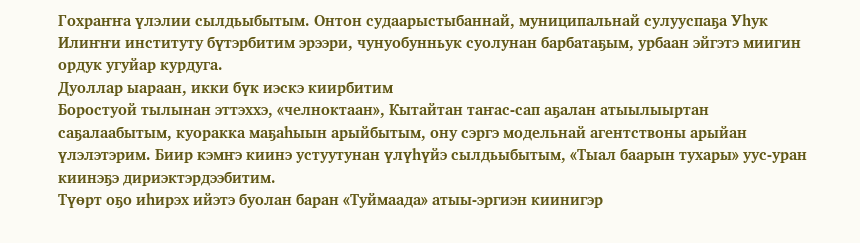Гохраҥҥа үлэлии сылдьыбытым. Онтон судаарыстыбаннай, муниципальнай сулууспаҕа Уһук Илиҥҥи институту бүтэрбитим эрээри, чунуобунньук суолунан барбатаҕым, урбаан эйгэтэ миигин ордук угуйар курдуга.
Дуоллар ыараан, икки бүк иэскэ киирбитим
Боростуой тылынан эттэххэ, «челноктаан», Кытайтан таҥас-сап аҕалан атыылыыртан саҕалаабытым, куоракка маҕаһыын арыйбытым, ону сэргэ модельнай агентствоны арыйан үлэлэтэрим. Биир кэмҥэ киинэ устуутунан үлүһүйэ сылдьыбытым, «Тыал баарын тухары» уус-уран киинэҕэ дириэктэрдээбитим.
Түөрт оҕо иһирэх ийэтэ буолан баран «Туймаада» атыы-эргиэн киинигэр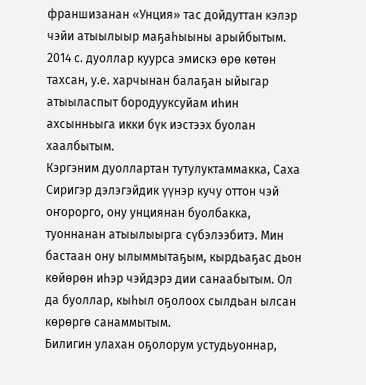франшизанан «Унция» тас дойдуттан кэлэр чэйи атыылыыр маҕаһыыны арыйбытым. 2014 с. дуоллар куурса эмискэ өрө көтөн тахсан, у.е. харчынан балаҕан ыйыгар атыыласпыт бородууксуйам иһин ахсынньыга икки бүк иэстээх буолан хаалбытым.
Кэргэним дуоллартан тутулуктаммакка, Саха Сиригэр дэлэгэйдик үүнэр кучу оттон чэй оҥорорго, ону унциянан буолбакка, туоннанан атыылыырга сүбэлээбитэ. Мин бастаан ону ылыммытаҕым, кырдьаҕас дьон көйөрөн иһэр чэйдэрэ дии санаабытым. Ол да буоллар, кыһыл оҕолоох сылдьан ылсан көрөргө санаммытым.
Билигин улахан оҕолорум устудьуоннар,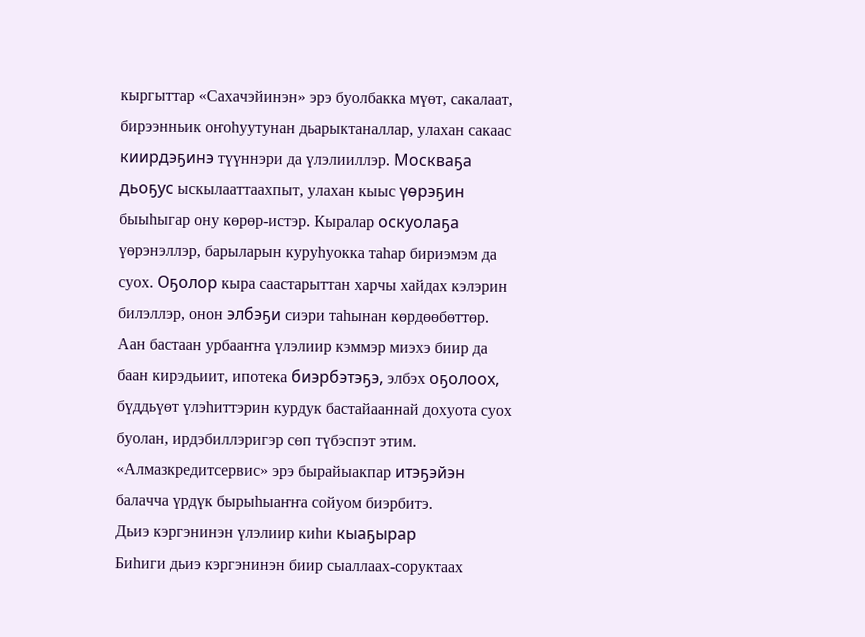кыргыттар «Сахачэйинэн» эрэ буолбакка мүөт, сакалаат, бирээнньик оҥоһуутунан дьарыктаналлар, улахан сакаас киирдэҕинэ түүннэри да үлэлииллэр. Москваҕа дьоҕус ыскылааттаахпыт, улахан кыыс үөрэҕин быыһыгар ону көрөр-истэр. Кыралар оскуолаҕа үөрэнэллэр, барыларын куруһуокка таһар бириэмэм да суох. Оҕолор кыра саастарыттан харчы хайдах кэлэрин билэллэр, онон элбэҕи сиэри таһынан көрдөөбөттөр.
Аан бастаан урбааҥҥа үлэлиир кэммэр миэхэ биир да баан кирэдьиит, ипотека биэрбэтэҕэ, элбэх оҕолоох, бүддьүөт үлэһиттэрин курдук бастайааннай дохуота суох буолан, ирдэбиллэригэр сөп түбэспэт этим. «Алмазкредитсервис» эрэ бырайыакпар итэҕэйэн балачча үрдүк бырыһыаҥҥа сойуом биэрбитэ.
Дьиэ кэргэнинэн үлэлиир киһи кыаҕырар
Биһиги дьиэ кэргэнинэн биир сыаллаах-соруктаах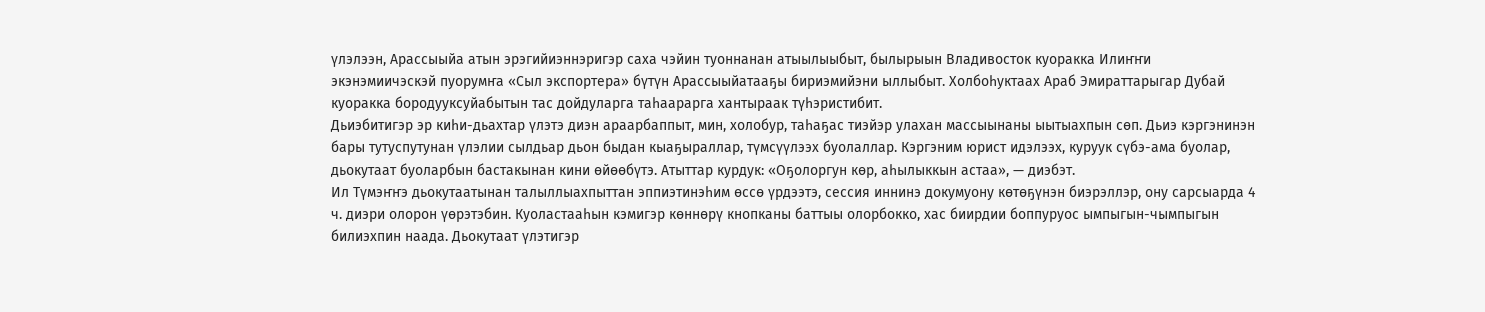үлэлээн, Арассыыйа атын эрэгийиэннэригэр саха чэйин туоннанан атыылыыбыт, былырыын Владивосток куоракка Илиҥҥи экэнэмиичэскэй пуорумҥа «Сыл экспортера» бүтүн Арассыыйатааҕы бириэмийэни ыллыбыт. Холбоһуктаах Араб Эмираттарыгар Дубай куоракка бородууксуйабытын тас дойдуларга таһаарарга хантыраак түһэристибит.
Дьиэбитигэр эр киһи-дьахтар үлэтэ диэн араарбаппыт, мин, холобур, таһаҕас тиэйэр улахан массыынаны ыытыахпын сөп. Дьиэ кэргэнинэн бары тутуспутунан үлэлии сылдьар дьон быдан кыаҕыраллар, түмсүүлээх буолаллар. Кэргэним юрист идэлээх, куруук сүбэ-ама буолар, дьокутаат буоларбын бастакынан кини өйөөбүтэ. Атыттар курдук: «Оҕолоргун көр, аһылыккын астаа», — диэбэт.
Ил Түмэҥҥэ дьокутаатынан талыллыахпыттан эппиэтинэһим өссө үрдээтэ, сессия иннинэ докумуону көтөҕүнэн биэрэллэр, ону сарсыарда 4 ч. диэри олорон үөрэтэбин. Куоластааһын кэмигэр көннөрү кнопканы баттыы олорбокко, хас биирдии боппуруос ымпыгын-чымпыгын билиэхпин наада. Дьокутаат үлэтигэр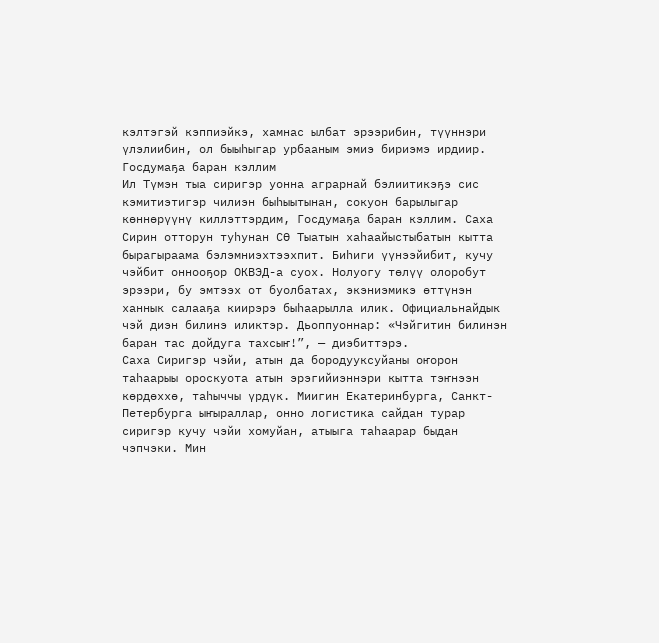кэлтэгэй кэппиэйкэ, хамнас ылбат эрээрибин, түүннэри үлэлиибин, ол быыһыгар урбааным эмиэ бириэмэ ирдиир.
Госдумаҕа баран кэллим
Ил Түмэн тыа сиригэр уонна аграрнай бэлиитикэҕэ сис кэмитиэтигэр чилиэн быһыытынан, сокуон барылыгар көннөрүүнү киллэттэрдим, Госдумаҕа баран кэллим. Саха Сирин отторун туһунан СӨ Тыатын хаһаайыстыбатын кытта бырагыраама бэлэмниэхтээхпит. Биһиги үүнээйибит, кучу чэйбит оннооҕор ОКВЭД-а суох. Нолуогу төлүү олоробут эрээри, бу эмтээх от буолбатах, экэниэмикэ өттүнэн ханнык салааҕа киирэрэ быһаарылла илик. Официальнайдык чэй диэн билинэ иликтэр. Дьоппуоннар: «Чэйгитин билинэн баран тас дойдуга тахсыҥ!”, — диэбиттэрэ.
Саха Сиригэр чэйи, атын да бородууксуйаны оҥорон таһаарыы ороскуота атын эрэгийиэннэри кытта тэҥнээн көрдөххө, таһыччы үрдүк. Миигин Екатеринбурга, Санкт-Петербурга ыҥыраллар, онно логистика сайдан турар сиригэр кучу чэйи хомуйан, атыыга таһаарар быдан чэпчэки. Мин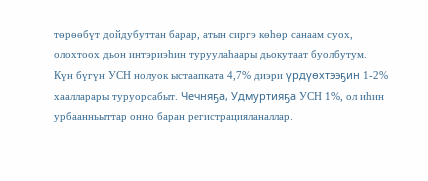төрөөбүт дойдубуттан барар, атын сиргэ көһөр санаам суох, олохтоох дьон интэриэһин туруулаһаары дьокутаат буолбутум.
Күн бүгүн УСН нолуок ыстаапката 4,7% диэри үрдүөхтээҕин 1-2% хаалларары туруорсабыт. Чечняҕа, Удмуртияҕа УСН 1%, ол иһин урбаанньыттар онно баран регистрацияланаллар.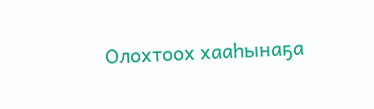Олохтоох хааһынаҕа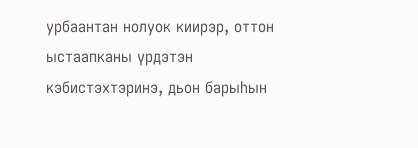урбаантан нолуок киирэр, оттон ыстаапканы үрдэтэн кэбистэхтэринэ, дьон барыһын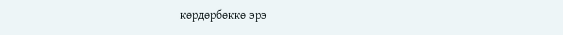көрдөрбөккө эрэ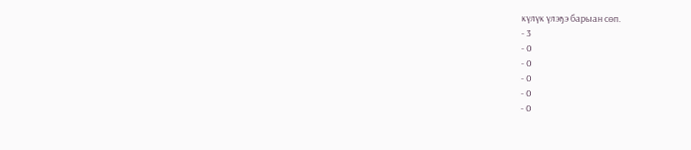күлүк үлэҕэ барыан сөп.
- 3
- 0
- 0
- 0
- 0
- 0